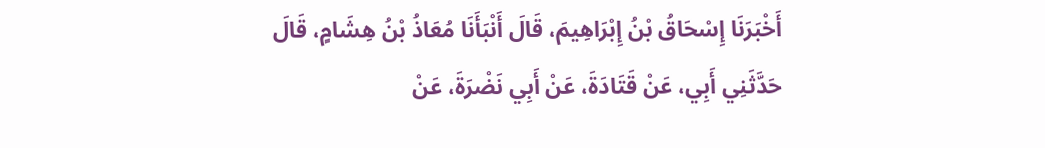أَخْبَرَنَا إِسْحَاقُ بْنُ إِبْرَاهِيمَ، قَالَ أَنْبَأَنَا مُعَاذُ بْنُ هِشَامٍ، قَالَ حَدَّثَنِي أَبِي، عَنْ قَتَادَةَ، عَنْ أَبِي نَضْرَةَ، عَنْ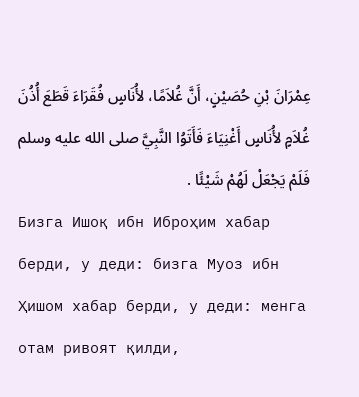عِمْرَانَ بْنِ حُصَيْنٍ، أَنَّ غُلاَمًا، لأُنَاسٍ فُقَرَاءَ قَطَعَ أُذُنَ غُلاَمٍ لأُنَاسٍ أَغْنِيَاءَ فَأَتَوُا النَّبِيَّ صلى الله عليه وسلم فَلَمْ يَجْعَلْ لَهُمْ شَيْئًا .
Бизга Ишоқ ибн Иброҳим хабар берди, у деди: бизга Муоз ибн Ҳишом хабар берди, у деди: менга отам ривоят қилди,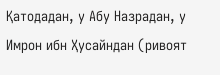Қатодадан, у Абу Назрадан, у Имрон ибн Ҳусайндан (ривоят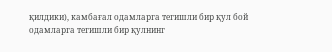қилдики), камбағал одамларга тегишли бир қул бой одамларга тегишли бир қулнинг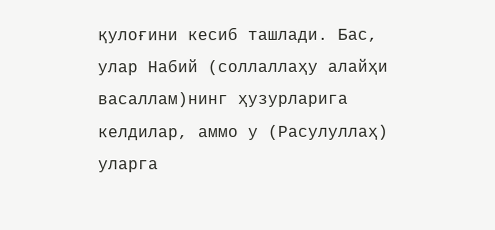қулоғини кесиб ташлади. Бас, улар Набий (соллаллаҳу алайҳи васаллам)нинг ҳузурларига келдилар, аммо у (Расулуллаҳ) уларга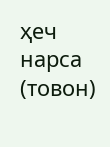ҳеч нарса (товон)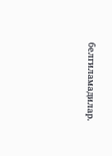белгиламадилар.